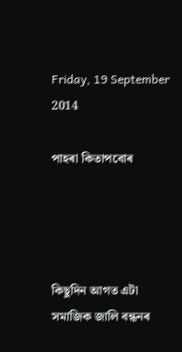Friday, 19 September 2014

পাহৰা কিতাপবোৰ




কিছুদিন আগত এটা সমাজিক জালি বন্ধনৰ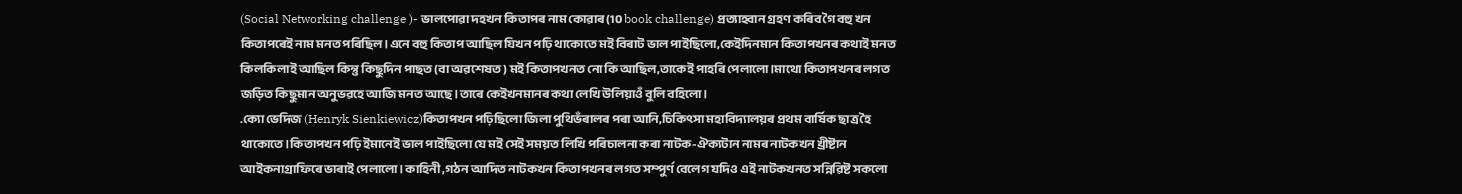(Social Networking challenge )- ভালপোৱা দহখন কিতাপৰ নাম কোৱাৰ(10 book challenge) প্রত্যাহ্বান গ্রহণ কৰিব গৈ বহু খন কিতাপৰেই নাম মনত পৰিছিল।এনে বহু কিতাপ আছিল যিখন পঢ়ি থাকোতে মই বিৰাট ভাল পাইছিলো,কেইদিনমান কিতাপখনৰ কথাই মনত কিলকিলাই আছিল কিন্তু কিছুদিন পাছত (বা অৱশেষত) মই কিতাপখনত নো কি আছিল,তাকেই পাহৰি পেলালো।মাথো কিতাপখনৰ লগত জড়িত কিছুমান অনুভৱহে আজি মনত আছে।তাৰে কেইখনমানৰ কথা লেখি উলিয়াওঁ বুলি বহিলো।
.ক্যো ভেদিজ (Henryk Sienkiewicz)কিতাপখন পঢ়িছিলো জিলা পুথিভঁৰালৰ পৰা আনি,চিকিৎসা মহাবিদ্যালয়ৰ প্রথম বার্ষিক ছাত্র হৈ থাকোতে।কিতাপখন পঢ়ি ইমানেই ভাল পাইছিলো যে মই সেই সময়ত লিখি পৰিচালনা কৰা নাটক-ঐক্যটান নামৰ নাটকখন খ্রীষ্টান আইকনাগ্রাফিৰে ভাৰাই পেলালো। কাহিনী ,গঠন আদিত নাটকখন কিতাপখনৰ লগত সম্পুর্ণ বেলেগ যদিও এই নাটকখনত সন্নিৱিষ্ট সকলো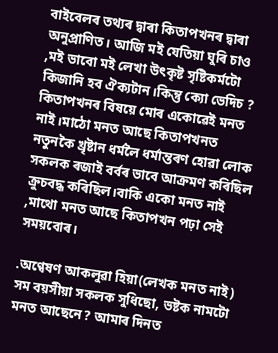বাইবেলৰ তথ্যৰ দ্বাৰা কিতাপখনৰ দ্বাৰা অনুপ্রাণিত। আজি মই যেতিয়া ঘুৰি চাও ,মই ভাবো মই লেখা উৎকৃষ্ট সৃষ্টিকর্মটো কিজানি হব ঐক্যটান।কিন্তু ক্যো ভেদিচ ? কিতাপখনৰ বিষয়ে মোৰ একোৱেই মনত নাই।মাঠো মনত আছে কিতাপখনত নতুনকৈ খ্রৃষ্টান ধর্মলৈ ধর্মান্তৰণ হোৱা লোক সকলক ৰজাই বর্বৰ ভাবে আক্রমণ কৰিছিল ক্রুচবদ্ধ কৰিছিল।বাকি একো মনত নাই ,মাথো মনত আছে কিতাপখন পঢ়া সেই সময়বোৰ।

.অণ্বেষণ আকলুৱা হিয়া(লেখক মনত নাই) সম বয়সীয়া সকলক সুধিছো, ভষ্টক নামটো মনত আছেনে? আমাৰ দিনত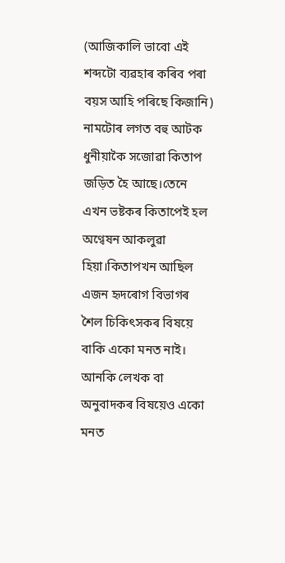(আজিকালি ভাবো এই শব্দটো ব্যৱহাৰ কৰিব পৰা বয়স আহি পৰিছে কিজানি) নামটোৰ লগত বহু আটক ধুনীয়াকৈ সজোৱা কিতাপ জড়িত হৈ আছে।তেনে এখন ভষ্টকৰ কিতাপেই হল অণ্বেষন আকলুৱা হিয়া।কিতাপখন আছিল এজন হৃদৰোগ বিভাগৰ শৈল চিকিৎসকৰ বিষয়ে বাকি একো মনত নাই। আনকি লেখক বা অনুবাদকৰ বিষয়েও একো মনত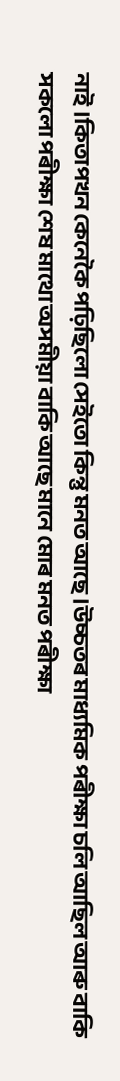নাই ।কিতাপখন কেনেকৈ পঢ়িছিলো সেইতো কিন্তু মনত আছে ।উচ্চতৰ মাধ্যমিক পৰীক্ষা চলি আছিল আৰু বাকি সকলো পৰীক্ষা শেষ মাথো অসমীয়া বাকি আছে মানে মোৰ মনত পৰীক্ষা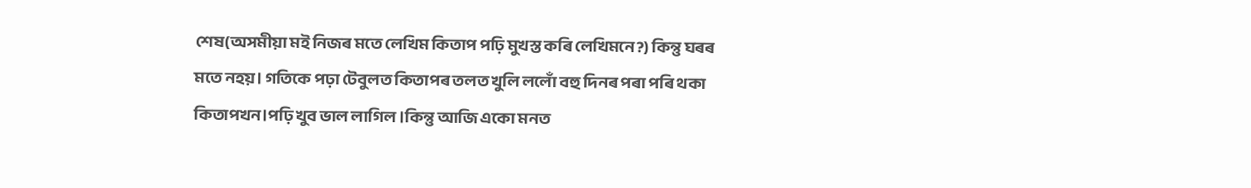শেষ(অসমীয়া মই নিজৰ মতে লেখিম কিতাপ পঢ়ি মুখস্ত কৰি লেখিমনে?) কিন্তু ঘৰৰ মতে নহয়। গতিকে পঢ়া টেবুলত কিতাপৰ তলত খুলি ললোঁ বহু দিনৰ পৰা পৰি থকা কিতাপখন।পঢ়ি খুব ভাল লাগিল ।কিন্তু আজি একো মনত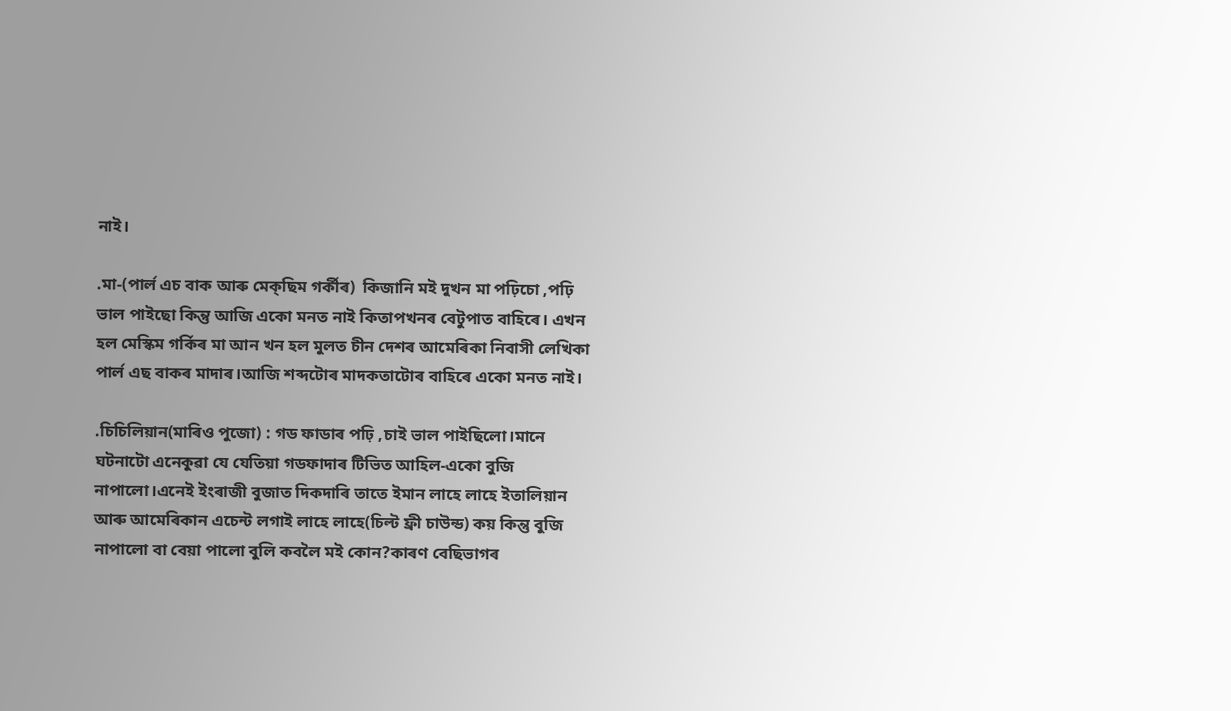নাই।

.মা-(পার্ল এচ বাক আৰু মেক্ছিম গর্কীৰ)  কিজানি মই দুখন মা পঢ়িচো ,পঢ়ি ভাল পাইছো কিন্তু আজি একো মনত নাই কিতাপখনৰ বেটুপাত বাহিৰে। এখন হল মেস্কিম গর্কিৰ মা আন খন হল মুলত চীন দেশৰ আমেৰিকা নিবাসী লেখিকা পার্ল এছ বাকৰ মাদাৰ।আজি শব্দটোৰ মাদকতাটোৰ বাহিৰে একো মনত নাই।

.চিচিলিয়ান(মাৰিও পুজো) : গড ফাডাৰ পঢ়ি ,চাই ভাল পাইছিলো।মানে ঘটনাটো এনেকুৱা যে যেতিয়া গডফাদাৰ টিভিত আহিল-একো বুজি নাপালো।এনেই ইংৰাজী বুজাত দিকদাৰি তাতে ইমান লাহে লাহে ইতালিয়ান আৰু আমেৰিকান এচেন্ট লগাই লাহে লাহে(চিল্ট ফ্রী চাউন্ড) কয় কিন্তু বুজি নাপালো বা বেয়া পালো বুলি কবলৈ মই কোন?কাৰণ বেছিভাগৰ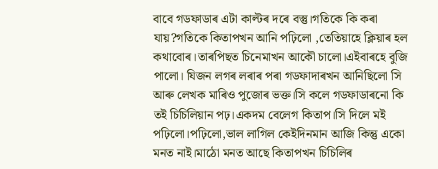বাবে গডফাডাৰ এটা কাল্টৰ দৰে বস্তু।গতিকে কি কৰা যায়?গতিকে কিতাপখন আনি পঢ়িলো ,তেতিয়াহে ক্লিয়াৰ হল কথাবোৰ।তাৰপিছত চিনেমাখন আকৌ চালো।এইবাৰহে বুজি পালো। যিজন লগৰ লৰাৰ পৰা গডফাদাৰখন আনিছিলো সি আৰু লেখক মাৰিও পুজোৰ ভক্ত।সি কলে গডফাডাৰনো কি তই চিচিলিয়ান পঢ়।একদম বেলেগ কিতাপ।সি দিলে মই পঢ়িলো।পঢ়িলো,ভাল লাগিল কেইদিনমান আজি কিন্তু একো মনত নাই।মাঠো মনত আছে কিতাপখন চিচিলিৰ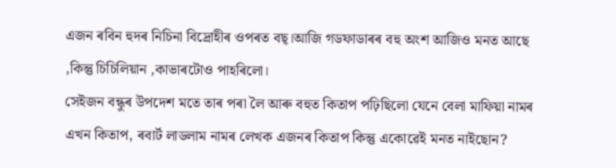এজন ৰবিন হুদৰ নিচিনা বিদ্রোহীৰ ওপৰত বছ্।আজি গডফাডাৰৰ বহু অংশ আজিও মনত আছে ,কিন্তু চিচিলিয়ান ,কাভাৰটোও পাহৰিলো।
সেইজন বন্ধুৰ উপদেশ মতে তাৰ পৰা লৈ আৰু বহুত কিতাপ পঢ়িছিলো যেনে বেলা মাফিয়া নামৰ এখন কিতাপ, ৰবার্ট লাডলাম নামৰ লেখক এজনৰ কিতাপ কিন্তু একোৱেই মনত নাইছোন?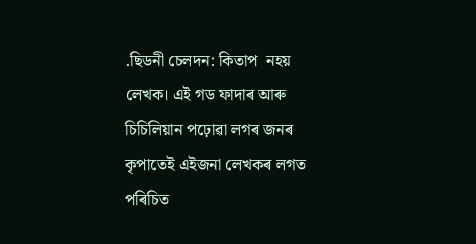.ছিডনী চেলদন: কিতাপ  নহয় লেখক। এই গড ফাদাৰ আৰু চিচিলিয়ান পঢ়োৱা লগৰ জনৰ কৃপাতেই এইজনা লেখকৰ লগত পৰিচিত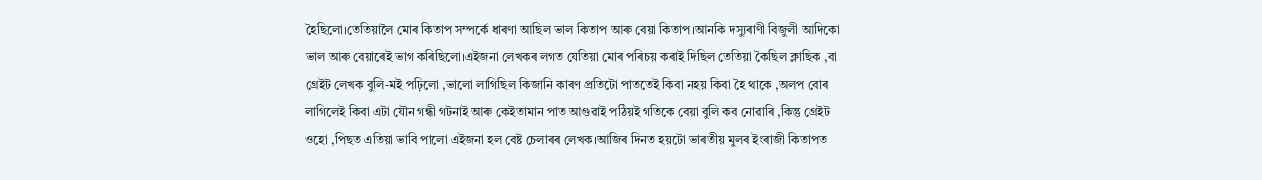হৈছিলো।তেতিয়ালৈ মোৰ কিতাপ সম্পর্কে ধাৰণা আছিল ভাল কিতাপ আৰু বেয়া কিতাপ।আনকি দস্যুৰাণী বিজুলী আদিকো ভাল আৰু বেয়াৰেই ভাগ কৰিছিলো।এইজনা লেখকৰ লগত যেতিয়া মোৰ পৰিচয় কৰাই দিছিল তেতিয়া কৈছিল ক্লাছিক ,বা গ্রেইট লেখক বুলি-মই পঢ়িলো ,ভালো লাগিছিল কিজানি কাৰণ প্রতিটো পাততেই কিবা নহয় কিবা হৈ থাকে ,অলপ বোৰ লাগিলেই কিবা এটা যৌন গন্ধী গটনাই আৰু কেইতামান পাত আগুৱাই পঠিয়ই গতিকে বেয়া বুলি কব নোৱাৰি ,কিন্তু গ্রেইট ওহো ,পিছত এতিয়া ভাবি পালো এইজনা হল বেষ্ট চেলাৰৰ লেখক।আজিৰ দিনত হয়টো ভাৰতীয় মুলৰ ইংৰাজী কিতাপত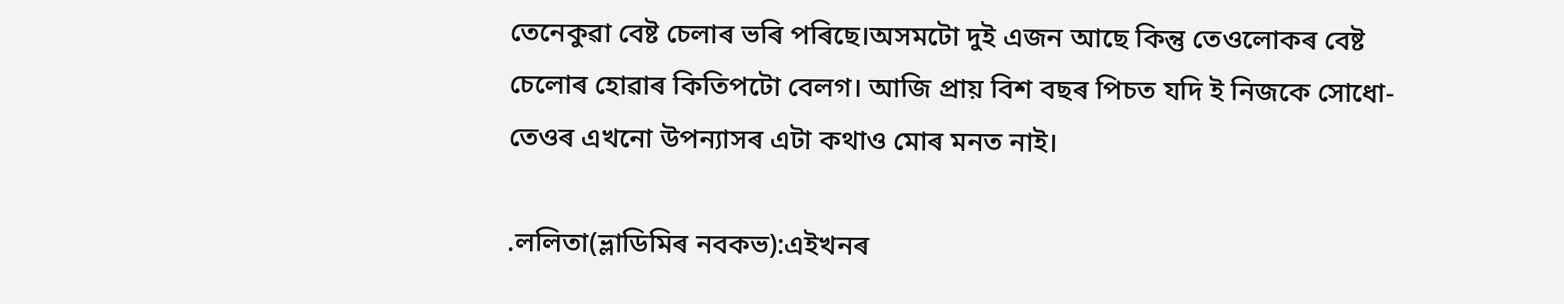তেনেকুৱা বেষ্ট চেলাৰ ভৰি পৰিছে।অসমটো দুই এজন আছে কিন্তু তেওলোকৰ বেষ্ট চেলোৰ হোৱাৰ কিতিপটো বেলগ। আজি প্রায় বিশ বছৰ পিচত যদি ই নিজকে সোধো- তেওৰ এখনো উপন্যাসৰ এটা কথাও মোৰ মনত নাই।

.ললিতা(ভ্লাডিমিৰ নবকভ):এইখনৰ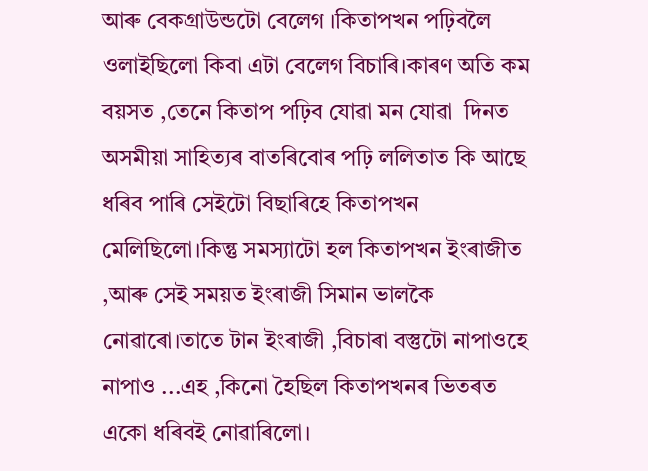আৰু বেকগ্রাউন্ডটো বেলেগ ।কিতাপখন পঢ়িবলৈ ওলাইছিলো কিবা এটা বেলেগ বিচাৰি।কাৰণ অতি কম বয়সত ,তেনে কিতাপ পঢ়িব যোৱা মন যোৱা  দিনত অসমীয়া সাহিত্যৰ বাতৰিবোৰ পঢ়ি ললিতাত কি আছে ধৰিব পাৰি সেইটো বিছাৰিহে কিতাপখন মেলিছিলো।কিন্তু সমস্যাটো হল কিতাপখন ইংৰাজীত ,আৰু সেই সময়ত ইংৰাজী সিমান ভালকৈ নোৱাৰো।তাতে টান ইংৰাজী ,বিচাৰা বস্তুটো নাপাওহে নাপাও ...এহ ,কিনো হৈছিল কিতাপখনৰ ভিতৰত একো ধৰিবই নোৱাৰিলো।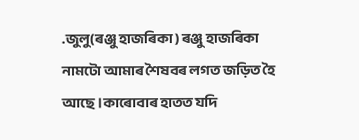.জুলু(ৰঞ্জু হাজৰিকা) ৰঞ্জু হাজৰিকা নামটো আমাৰ শৈষবৰ লগত জড়িত হৈ আছে।কাৰোবাৰ হাতত যদি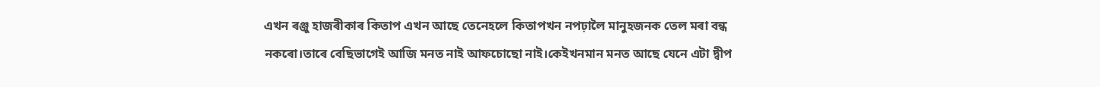এখন ৰঞ্জু হাজৰীকাৰ কিতাপ এখন আছে তেনেহলে কিতাপখন নপঢ়ালৈ মানুহজনক তেল মৰা বন্ধ নকৰো।তাৰে বেছিভাগেই আজি মনত নাই আফচোছো নাই।কেইখনমান মনত আছে যেনে এটা দ্বীপ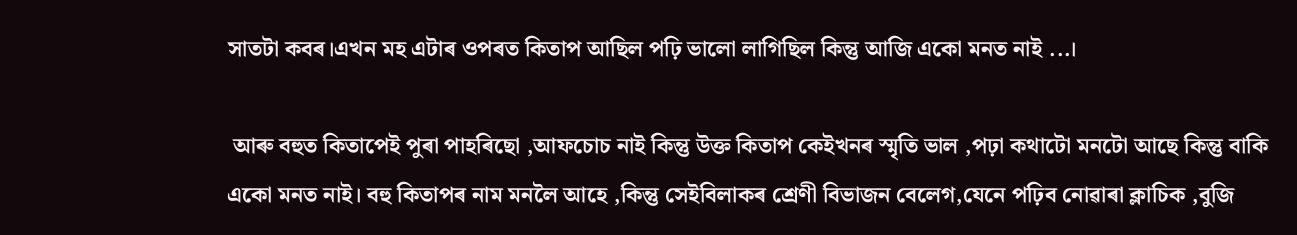সাতটা কবৰ।এখন মহ এটাৰ ওপৰত কিতাপ আছিল পঢ়ি ভালো লাগিছিল কিন্তু আজি একো মনত নাই ...।

 আৰু বহুত কিতাপেই পুৰা পাহৰিছো ,আফচোচ নাই কিন্তু উক্ত কিতাপ কেইখনৰ স্মৃতি ভাল ,পঢ়া কথাটো মনটো আছে কিন্তু বাকি একো মনত নাই। বহু কিতাপৰ নাম মনলৈ আহে ,কিন্তু সেইবিলাকৰ শ্রেণী বিভাজন বেলেগ,যেনে পঢ়িব নোৱাৰা ক্লাচিক ,বুজি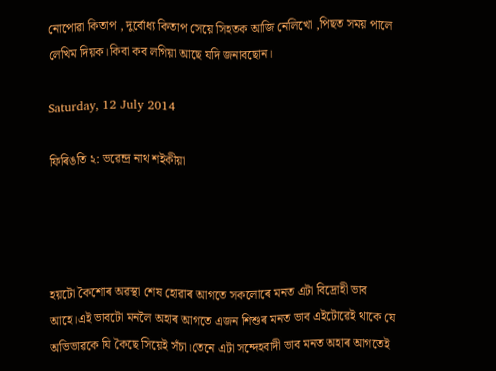নোপোৱা কিতাপ , দুর্বোধ্য কিতাপ সেয়ে সিহতক আজি নেলিখো ,পিছত সময় পালে লেখিম দিয়ক।কিবা কব লগিয়া আছে যদি জনাবছোন।

Saturday, 12 July 2014

ফিৰিঙতি ২: ভৱেন্দ্র নাথ শইকীয়া




হয়টো কৈশোৰ অৱস্থা শেষ হোৱাৰ আগতে সকলোৰে মনত এটা বিদ্রোহী ভাব আহে।এই ভাবটো মনলৈ অহাৰ আগতে এজন শিশুৰ মনত ভাব এইটোৱেই থাকে যে অভিভাৱকে যি কৈছে সিয়েই সঁচা।তেনে এটা সন্দেহবাদী ভাব মনত অহাৰ আগতেই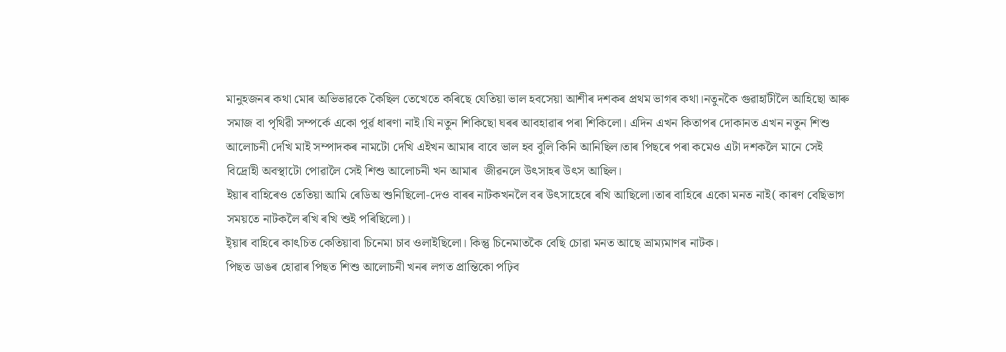মানুহজনৰ কথা মোৰ অভিভাৱকে কৈছিল তেখেতে কৰিছে যেতিয়া ভাল হবসেয়া আশীৰ দশকৰ প্রথম ভাগৰ কথা।নতুনকৈ গুৱাহাটীলৈ আহিছো আৰু সমাজ বা পৃথিৱী সম্পর্কে একো পুর্ৱ ধাৰণা নাই।যি নতুন শিকিছো ঘৰৰ আবহাৱাৰ পৰা শিকিলো। এদিন এখন কিতাপৰ দোকানত এখন নতুন শিশু আলোচনী দেখি মাই সম্পাদকৰ নামটো দেখি এইখন আমাৰ বাবে ভাল হব বুলি কিনি আনিছিল।তাৰ পিছৰে পৰা কমেও এটা দশকলৈ মানে সেই বিদ্রোহী অবস্থাটো পোৱালৈ সেই শিশু আলোচনী খন আমাৰ  জীৱনলে উৎসাহৰ উৎস আছিল।
ইয়াৰ বাহিৰেও তেতিয়া আমি ৰেডিঅ শুনিছিলো-দেও বাৰৰ নাটকখনলৈ বৰ উৎসাহেৰে ৰখি আছিলো।তাৰ বাহিৰে একো মনত নাই( কাৰণ বেছিভাগ সময়তে নাটকলৈ ৰখি ৰখি শুই পৰিছিলো)।
ই্য়াৰ বাহিৰে কাৎচিত কেতিয়াবা চিনেমা চাব ওলাইছিলো। কিন্তু চিনেমাতকৈ বেছি চোৱা মনত আছে ভ্রাম্যমাণৰ নাটক।
পিছত ডাঙৰ হোৱাৰ পিছত শিশু আলোচনী খনৰ লগত প্রান্তিকো পঢ়িব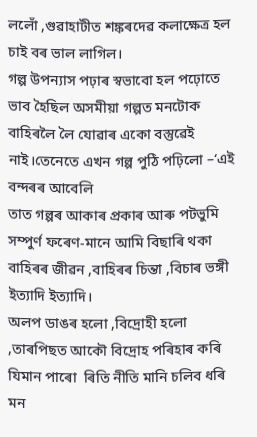ললোঁ ,গুৱাহাটীত শঙ্কৰদেৱ কলাক্ষেত্র হল চাই বৰ ভাল লাগিল।
গল্প উপন্যাস পঢ়াৰ স্বভাবো হল পঢ়োতে ভাব হৈছিল অসমীয়া গল্পত মনটোক বাহিৰলৈ লৈ যোৱাৰ একো বস্তুৱেই নাই।তেনেতে এখন গল্প পুঠি পঢ়িলো –‘এই বন্দৰৰ আবেলি
তাত গল্পৰ আকাৰ প্রকাৰ আৰু পটভুমি সম্পুর্ণ ফৰেণ-মানে আমি বিছাৰি থকা বাহিৰৰ জীৱন ,বাহিৰৰ চিন্তা ,বিচাৰ ভঙ্গী ইত্যাদি ইত্যাদি।
অলপ ডাঙৰ হলো ,বিদ্রোহী হলো ,তাৰপিছত আকৌ বিদ্রোহ পৰিহাৰ কৰি যিমান পাৰো  ৰিতি নীতি মানি চলিব ধৰি মন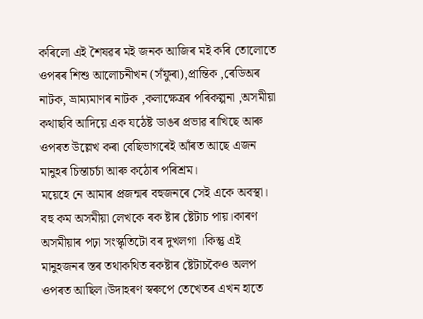কৰিলো এই শৈষৱৰ মই জনক আজিৰ মই কৰি তোলোতে ওপৰৰ শিশু আলোচনীখন (সঁফুৰা),প্রান্তিক ,ৰেডিঅৰ নাটক, ভ্রাম্যমাণৰ নাটক ,কলাক্ষেত্রৰ পৰিকল্পনা ,অসমীয়া কথাছবি আদিয়ে এক যঠেষ্ট ডাঙৰ প্রভাৱ ৰাখিছে আৰু ওপৰত উল্লেখ কৰা বেছিভাগৰেই আঁৰত আছে এজন মানুহৰ চিন্তাচর্চা আৰু কঠোৰ পৰিশ্রম।
ময়েহে নে আমাৰ প্রজন্মৰ বহুজনৰে সেই একে অবস্থা।
বহু কম অসমীয়া লেখকে ৰক ষ্টাৰ ষ্টেটাচ পায়।কাৰণ অসমীয়াৰ পঢ়া সংস্কৃতিটো বৰ দুখলগা ।কিন্তু এই মানুহজনৰ স্তৰ তথাকথিত ৰকষ্টাৰ ষ্টেটাচকৈও অলপ ওপৰত আছিল।উদাহৰণ স্বৰুপে তেখেতৰ এখন হাতে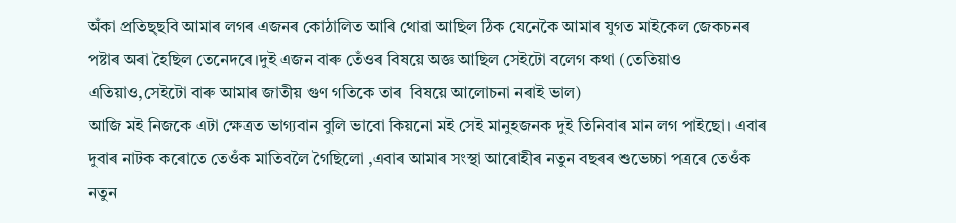অঁকা প্রতিছ্ছবি আমাৰ লগৰ এজনৰ কোঠালিত আৰি থোৱা আছিল ঠিক যেনেকৈ আমাৰ যুগত মাইকেল জেকচনৰ পষ্টাৰ অৰা হৈছিল তেনেদৰে।দুই এজন বাৰু তেঁওৰ বিষয়ে অজ্ঞ আছিল সেইটো বলেগ কথা (তেতিয়াও এতিয়াও,সেইটো বাৰু আমাৰ জাতীয় গুণ গতিকে তাৰ  বিষয়ে আলোচনা নৰাই ভাল)
আজি মই নিজকে এটা ক্ষেত্রত ভাগ্যবান বুলি ভাবো কিয়নো মই সেই মানুহজনক দুই তিনিবাৰ মান লগ পাইছো। এবাৰ দুবাৰ নাটক কৰোতে তেওঁক মাতিবলৈ গৈছিলো ,এবাৰ আমাৰ সংস্থা আৰোহীৰ নতুন বছৰৰ শুভেচ্চা পত্রৰে তেওঁক নতুন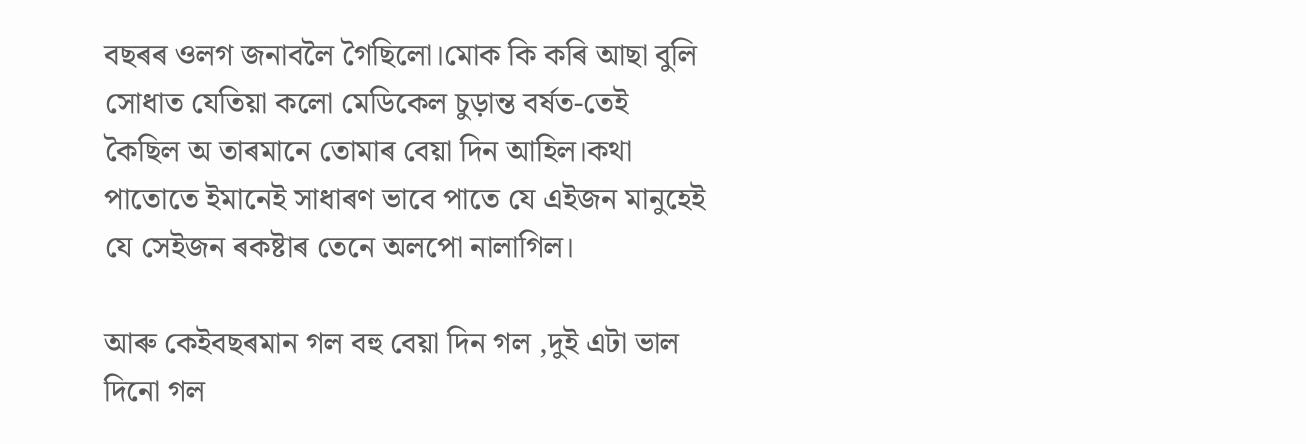বছৰৰ ওলগ জনাবলৈ গৈছিলো।মোক কি কৰি আছা বুলি সোধাত যেতিয়া কলো মেডিকেল চুড়ান্ত বর্ষত-তেই কৈছিল অ তাৰমানে তোমাৰ বেয়া দিন আহিল।কথা পাতোতে ইমানেই সাধাৰণ ভাবে পাতে যে এইজন মানুহেই যে সেইজন ৰকষ্টাৰ তেনে অলপো নালাগিল।

আৰু কেইবছৰমান গল বহু বেয়া দিন গল ,দুই এটা ভাল দিনো গল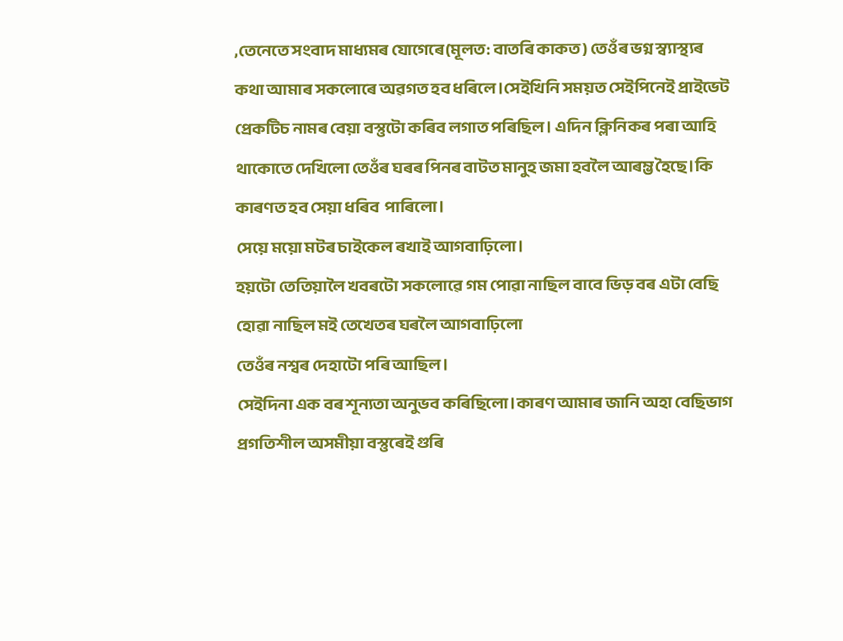,তেনেতে সংবাদ মাধ্যমৰ যোগেৰে(মূলত: বাতৰি কাকত) তেওঁৰ ভগ্ন স্ব্যাস্থ্যৰ কথা আমাৰ সকলোৰে অৱগত হব ধৰিলে।সেইখিনি সময়ত সেইপিনেই প্রাইভেট প্রেকটিচ নামৰ বেয়া বস্তুটো কৰিব লগাত পৰিছিল। এদিন ক্লিনিকৰ পৰা আহি থাকোতে দেখিলো তেওঁৰ ঘৰৰ পিনৰ বাটত মানুহ জমা হবলৈ আৰম্ভ হৈছে।কি কাৰণত হব সেয়া ধৰিব  পাৰিলো।
সেয়ে ময়ো মটৰ চাইকেল ৰখাই আগবাঢ়িলো।
হয়টো তেতিয়ালৈ খবৰটো সকলোৱে গম পোৱা নাছিল বাবে ভিড় বৰ এটা বেছি হোৱা নাছিল মই তেখেতৰ ঘৰলৈ আগবাঢ়িলো
তেওঁৰ নশ্বৰ দেহাটো পৰি আছিল।
সেইদিনা এক বৰ শূন্যতা অনুভব কৰিছিলো।কাৰণ আমাৰ জানি অহা বেছিভাগ প্রগতিশীল অসমীয়া বস্তুৰেই গুৰি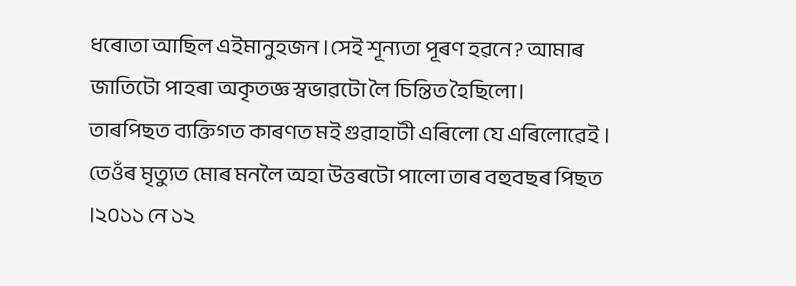ধৰোতা আছিল এইমানুহজন ।সেই শূন্যতা পূৰণ হৱনে? আমাৰ জাতিটো পাহৰা অকৃতজ্ঞ স্বভাৱটো লৈ চিন্তিত হৈছিলো।
তাৰপিছত ব্যক্তিগত কাৰণত মই গুৱাহাটী এৰিলো যে এৰিলোৱেই ।
তেওঁৰ মৃত্যুত মোৰ মনলৈ অহা উত্তৰটো পালো তাৰ বহুবছৰ পিছত ।২০১১ নে ১২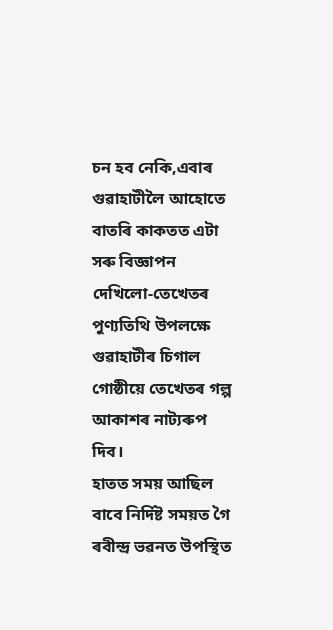চন হব নেকি,এবাৰ গুৱাহাটীলৈ আহোতে বাতৰি কাকতত এটা সৰু বিজ্ঞাপন দেখিলো-তেখেতৰ পুণ্যতিথি উপলক্ষে গুৱাহাটীৰ চিগাল গোষ্ঠীয়ে তেখেতৰ গল্প আকাশৰ নাট্যৰুপ দিব।
হাতত সময় আছিল বাবে নির্দিষ্ট সময়ত গৈ ৰবীন্দ্র ভৱনত উপস্থিত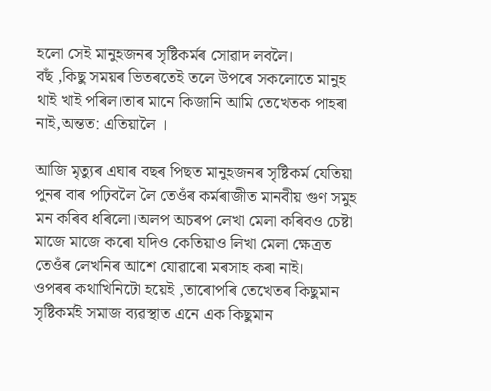হলো সেই মানুহজনৰ সৃষ্টিকর্মৰ সোৱাদ লবলৈ।
বছঁ ,কিছু সময়ৰ ভিতৰতেই তলে উপৰে সকলোতে মানুহ থাই খাই পৰিল।তাৰ মানে কিজানি আমি তেখেতক পাহৰা নাই,অন্তত: এতিয়ালৈ ।

আজি মৃত্যুৰ এঘাৰ বছৰ পিছত মানুহজনৰ সৃষ্টিকর্ম যেতিয়া পুনৰ বাৰ পঢ়িবলৈ লৈ তেওঁৰ কর্মৰাজীত মানবীয় গুণ সমুহ মন কৰিব ধৰিলো।অলপ অচৰপ লেখা মেলা কৰিবও চেষ্টা মাজে মাজে কৰো যদিও কেতিয়াও লিখা মেলা ক্ষেত্রত তেওঁৰ লেখনিৰ আশে যোৱাৰো মৰসাহ কৰা নাই।
ওপৰৰ কথাখিনিটো হয়েই ,তাৰোপৰি তেখেতৰ কিছুমান সৃষ্টিকর্মই সমাজ ব্যৱস্থাত এনে এক কিছুমান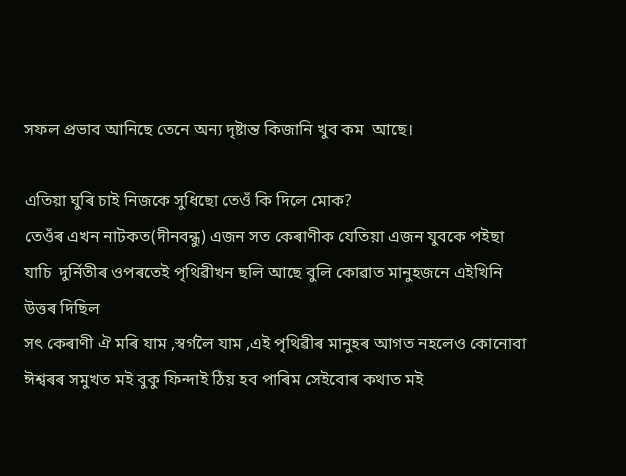সফল প্রভাব আনিছে তেনে অন্য দৃষ্টান্ত কিজানি খুব কম  আছে।

এতিয়া ঘুৰি চাই নিজকে সুধিছো তেওঁ কি দিলে মোক?
তেওঁৰ এখন নাটকত(দীনবন্ধু) এজন সত কেৰাণীক যেতিয়া এজন যুবকে পইছা যাচি  দুর্নিতীৰ ওপৰতেই পৃথিৱীখন ছলি আছে বুলি কোৱাত মানুহজনে এইখিনি উত্তৰ দিছিল
সৎ কেৰাণী ঐ মৰি যাম ,স্বর্গলৈ যাম ,এই পৃথিৱীৰ মানুহৰ আগত নহলেও কোনোবা ঈশ্বৰৰ সমুখত মই বুকু ফিন্দাই ঠিয় হব পাৰিম সেইবোৰ কথাত মই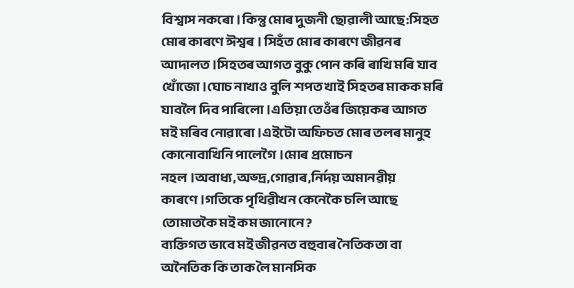বিশ্বাস নকৰো।কিন্তু মোৰ দুজনী ছোৱালী আছে:সিহত মোৰ কাৰণে ঈশ্বৰ। সিহঁত মোৰ কাৰণে জীৱনৰ আদালত।সিহতৰ আগত বুকু পোন কৰি ৰাখি মৰি যাব খোঁজো।ঘোচ নাখাও বুলি শপত খাই সিহতৰ মাকক মৰি যাবলৈ দিব পাৰিলো।এতিয়া তেওঁৰ জিয়েকৰ আগত মই মৰিব নোৱাৰো।এইটো অফিচত মোৰ তলৰ মানুহ কোনোবাখিনি পালেগৈ।মোৰ প্রমোচন নহল।অবাধ্য,অভ্দ্র,গোৱাৰ,নির্দয় অমানৱীয় কাৰণে।গতিকে পৃথিৱীখন কেনেকৈ চলি আছে তোমাতকৈ মই কম জানোনে?
ব্যক্তিগত ভাবে মই জীৱনত বহুবাৰ নৈতিকতা বা অনৈতিক কি তাক লৈ মানসিক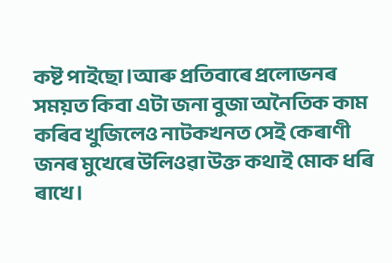কষ্ট পাইছো।আৰু প্রতিবাৰে প্রলোভনৰ সময়ত কিবা এটা জনা বুজা অনৈতিক কাম কৰিব খুজিলেও নাটকখনত সেই কেৰাণী জনৰ মুখেৰে উলিওৱা উক্ত কথাই মোক ধৰি ৰাখে।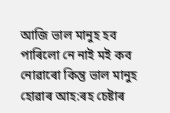আজি ভাল মানুহ হব পাৰিলো নে নাই মই কব নোৱাৰো কিন্তু ভাল মানুহ হোৱাৰ আহ:ৰহ চেষ্টাৰ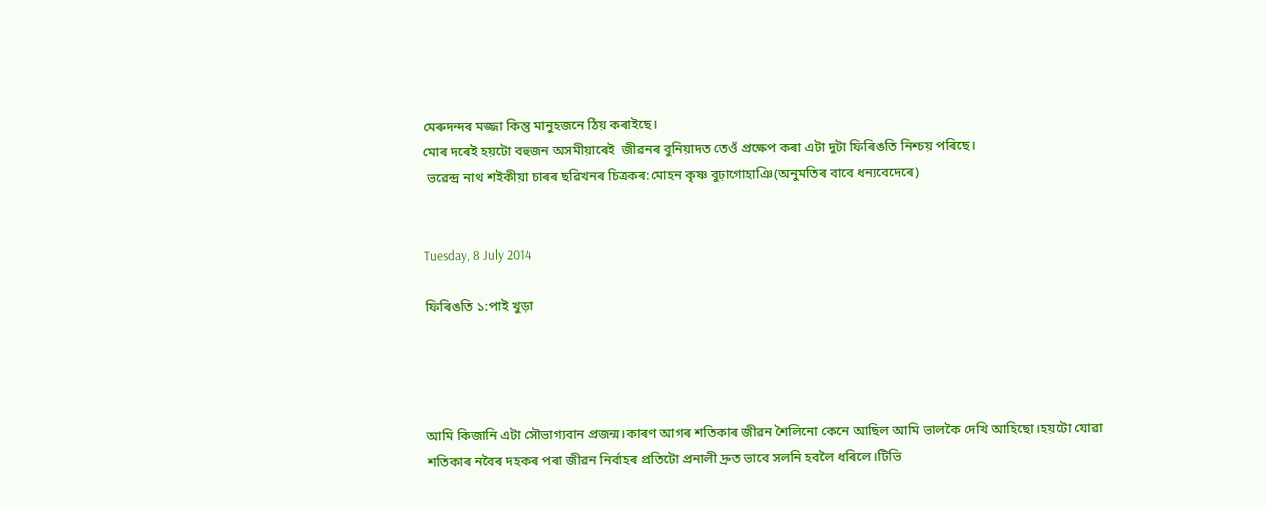মেৰুদন্দৰ মজ্জা কিন্তু মানুহজনে ঠিয় কৰাইছে।
মোৰ দৰেই হয়টো বহুজন অসমীয়াৰেই  জীৱনৰ বুনিয়াদত তেওঁ প্রক্ষেপ কৰা এটা দুটা ফিৰিঙতি নিশ্চয় পৰিছে।
 ভৱেন্দ্র নাথ শইকীয়া চাৰৰ ছৱিখনৰ চিত্রকৰ:মোহন কৃষ্ণ বুঢ়াগোহাঞি(অনুমতিৰ বাবে ধন্যবেদেৰে)


Tuesday, 8 July 2014

ফিৰিঙতি ১:পাই খুড়া




আমি কিজানি এটা সৌভাগ্যবান প্রজন্ম।কাৰণ আগৰ শতিকাৰ জীৱন শৈলিনো কেনে আছিল আমি ভালকৈ দেখি আহিছো।হয়টো যোৱা শতিকাৰ নবৈৰ দহকৰ পৰা জীৱন নির্বাহৰ প্রতিটো প্রনালী দ্রুত ভাবে সলনি হবলৈ ধৰিলে।টিভি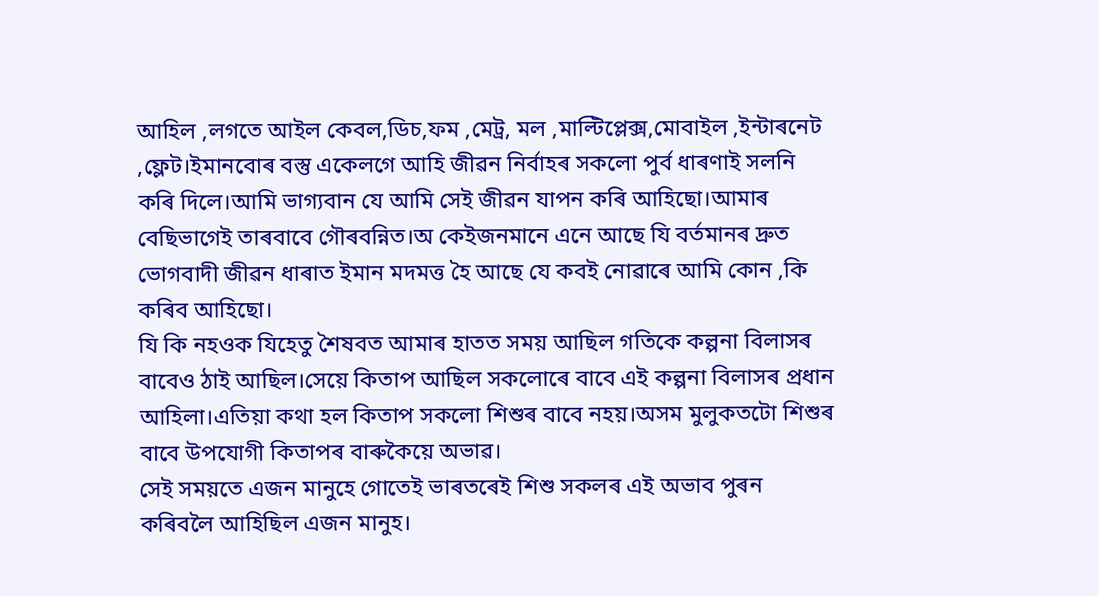আহিল ,লগতে আইল কেবল,ডিচ,ফম ,মেট্র, মল ,মাল্টিপ্লেক্স,মোবাইল ,ইন্টাৰনেট ,ফ্লেট।ইমানবোৰ বস্তু একেলগে আহি জীৱন নির্বাহৰ সকলো পুর্ব ধাৰণাই সলনি কৰি দিলে।আমি ভাগ্যবান যে আমি সেই জীৱন যাপন কৰি আহিছো।আমাৰ বেছিভাগেই তাৰবাবে গৌৰবন্নিত।অ কেইজনমানে এনে আছে যি বর্তমানৰ দ্রুত ভোগবাদী জীৱন ধাৰাত ইমান মদমত্ত হৈ আছে যে কবই নোৱাৰে আমি কোন ,কি কৰিব আহিছো।
যি কি নহওক যিহেতু শৈষবত আমাৰ হাতত সময় আছিল গতিকে কল্পনা বিলাসৰ বাবেও ঠাই আছিল।সেয়ে কিতাপ আছিল সকলোৰে বাবে এই কল্পনা বিলাসৰ প্রধান আহিলা।এতিয়া কথা হল কিতাপ সকলো শিশুৰ বাবে নহয়।অসম মুলুকতটো শিশুৰ বাবে উপযোগী কিতাপৰ বাৰুকৈয়ে অভাৱ।
সেই সময়তে এজন মানুহে গোতেই ভাৰতৰেই শিশু সকলৰ এই অভাব পুৰন কৰিবলৈ আহিছিল এজন মানুহ।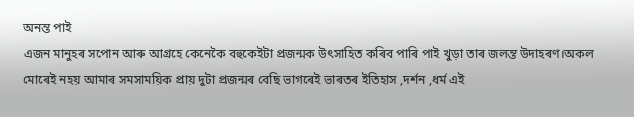অনন্ত পাই
এজন মানুহৰ সপোন আৰু আগ্রহে কেনেকৈ বহুকেইটা প্রজন্মক উৎসাহিত কৰিব পাৰি পাই খুড়া তাৰ জলন্ত উদাহৰণ।অকল মোৰেই নহয় আমাৰ সমসাময়িক প্রায় দুটা প্রজন্মৰ বেছি ভাগৰেই ভাৰতৰ ইতিহাস ,দর্শন ,ধর্ম এই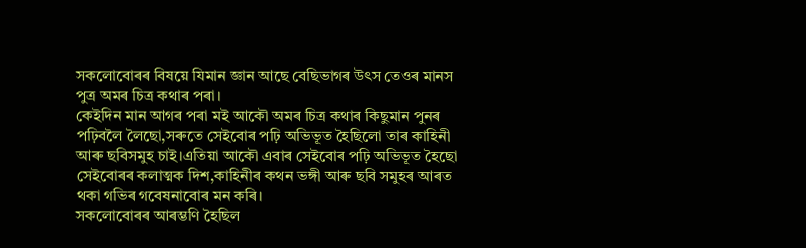সকলোবোৰৰ বিষয়ে যিমান জ্ঞান আছে বেছিভাগৰ উৎস তেওৰ মানস পুত্র অমৰ চিত্র কথাৰ পৰা।
কেইদিন মান আগৰ পৰা মই আকৌ অমৰ চিত্র কথাৰ কিছুমান পুনৰ পঢ়িবলৈ লৈছো,সৰুতে সেইবোৰ পঢ়ি অভিভূত হৈছিলো তাৰ কাহিনী আৰু ছবিসমুহ চাই।এতিয়া আকৌ এবাৰ সেইবোৰ পঢ়ি অভিভূত হৈছো সেইবোৰৰ কলাত্মক দিশ,কাহিনীৰ কথন ভঙ্গী আৰু ছবি সমুহৰ আৰত থকা গভিৰ গবেষনাবোৰ মন কৰি।
সকলোবোৰৰ আৰম্ভণি হৈছিল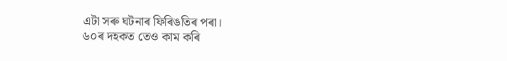এটা সৰু ঘটনাৰ ফিৰিঙতিৰ পৰা।
৬০ৰ দহকত তেও কাম কৰি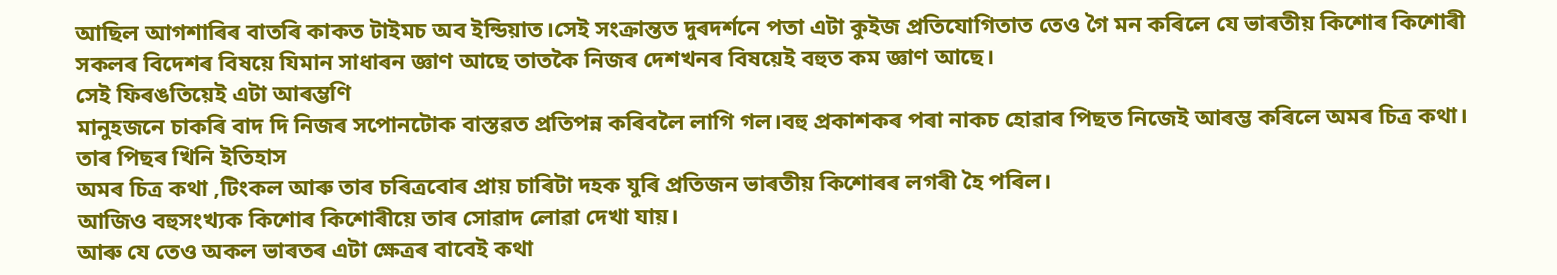আছিল আগশাৰিৰ বাতৰি কাকত টাইমচ অব ইন্ডিয়াত।সেই সংক্রান্তত দুৰদর্শনে পতা এটা কুইজ প্রতিযোগিতাত তেও গৈ মন কৰিলে যে ভাৰতীয় কিশোৰ কিশোৰী সকলৰ বিদেশৰ বিষয়ে যিমান সাধাৰন জ্ঞাণ আছে তাতকৈ নিজৰ দেশখনৰ বিষয়েই বহুত কম জ্ঞাণ আছে।
সেই ফিৰঙতিয়েই এটা আৰম্ভণি
মানুহজনে চাকৰি বাদ দি নিজৰ সপোনটোক বাস্তৱত প্রতিপন্ন কৰিবলৈ লাগি গল।বহু প্রকাশকৰ পৰা নাকচ হোৱাৰ পিছত নিজেই আৰম্ভ কৰিলে অমৰ চিত্র কথা।
তাৰ পিছৰ খিনি ইতিহাস
অমৰ চিত্র কথা ,টিংকল আৰু তাৰ চৰিত্রবোৰ প্রায় চাৰিটা দহক যুৰি প্রতিজন ভাৰতীয় কিশোৰৰ লগৰী হৈ পৰিল।
আজিও বহুসংখ্যক কিশোৰ কিশোৰীয়ে তাৰ সোৱাদ লোৱা দেখা যায়।
আৰু যে তেও অকল ভাৰতৰ এটা ক্ষেত্রৰ বাবেই কথা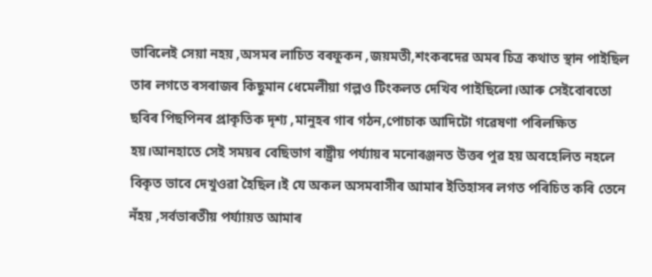ভাবিলেই সেয়া নহয় ,অসমৰ লাচিত বৰফুকন ,জয়মতী,শংকৰদেৱ অমৰ চিত্র কথাত স্থান পাইছিল তাৰ লগতে ৰসৰাজৰ কিছুমান ধেমেলীয়া গল্পও টিংকলত দেখিব পাইছিলো।আৰু সেইবোৰতো ছবিৰ পিছপিনৰ প্রাকৃতিক দৃশ্য ,মানুহৰ গাৰ গঠন,পোচাক আদিটো গৱেষণা পৰিলক্ষিত হয়।আনহাতে সেই সময়ৰ বেছিভাগ ৰাষ্ট্রীয় পর্য্যায়ৰ মনোৰঞ্জনত উত্তৰ পুৱ হয় অবহেলিত নহলে বিকৃত ভাবে দেখুওৱা হৈছিল।ই যে অকল অসমবাসীৰ আমাৰ ইতিহাসৰ লগত পৰিচিত কৰি তেনে নঁহয় ,সর্বভাৰতীয় পর্য্যায়ত আমাৰ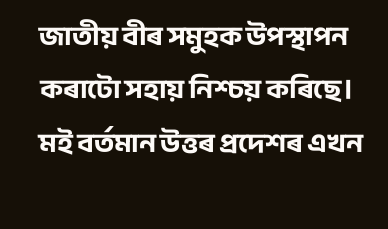জাতীয় বীৰ সমুহক উপস্থাপন কৰাটো সহায় নিশ্চয় কৰিছে।
মই বর্তমান উত্তৰ প্রদেশৰ এখন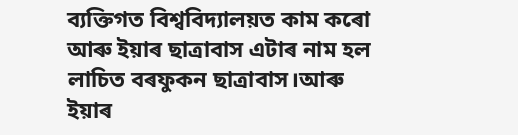ব্যক্তিগত বিশ্ববিদ্যালয়ত কাম কৰো আৰু ইয়াৰ ছাত্রাবাস এটাৰ নাম হল লাচিত বৰফুকন ছাত্রাবাস।আৰু ইয়াৰ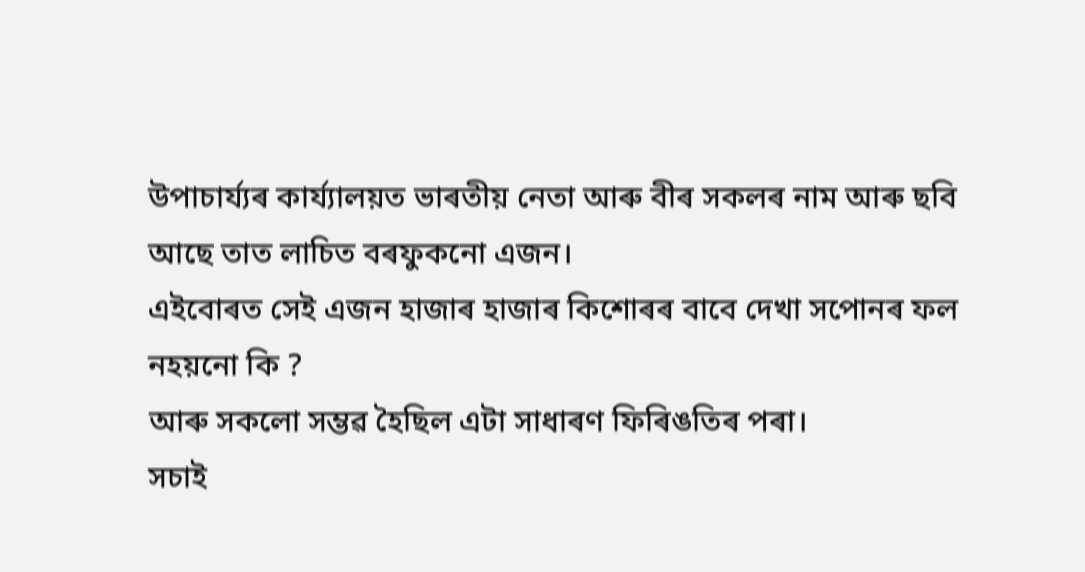উপাচার্য্যৰ কার্য্যালয়ত ভাৰতীয় নেতা আৰু বীৰ সকলৰ নাম আৰু ছবি আছে তাত লাচিত বৰফুকনো এজন।
এইবোৰত সেই এজন হাজাৰ হাজাৰ কিশোৰৰ বাবে দেখা সপোনৰ ফল নহয়নো কি ?
আৰু সকলো সম্ভৱ হৈছিল এটা সাধাৰণ ফিৰিঙতিৰ পৰা।
সচাই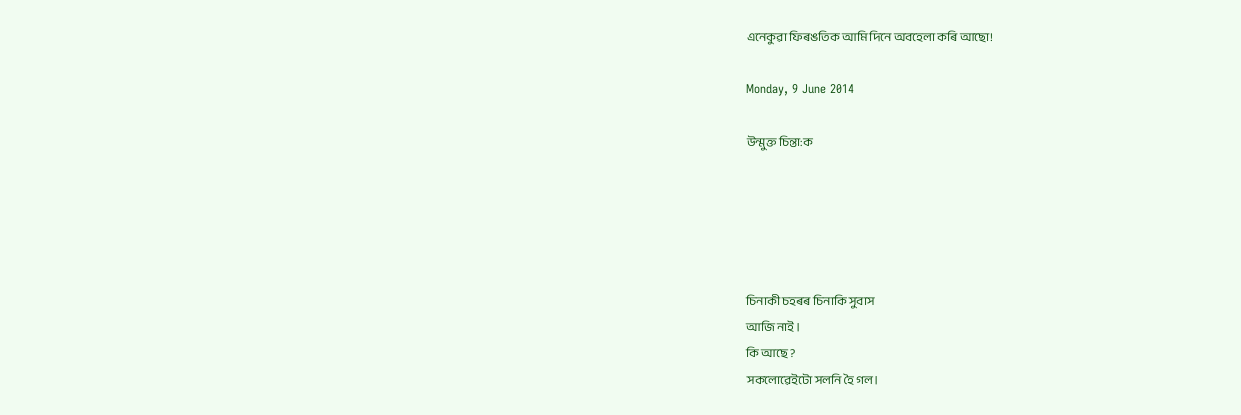এনেকুৱা ফিৰঙতিক আমি দিনে অবহেলা কৰি আছো!

Monday, 9 June 2014

উন্মুক্ত চিন্তা:ক





চিনাকী চহৰৰ চিনাকি সুবাস
আজি নাই ।
কি আছে ?
সকলোৱেইটো সলনি হৈ গল।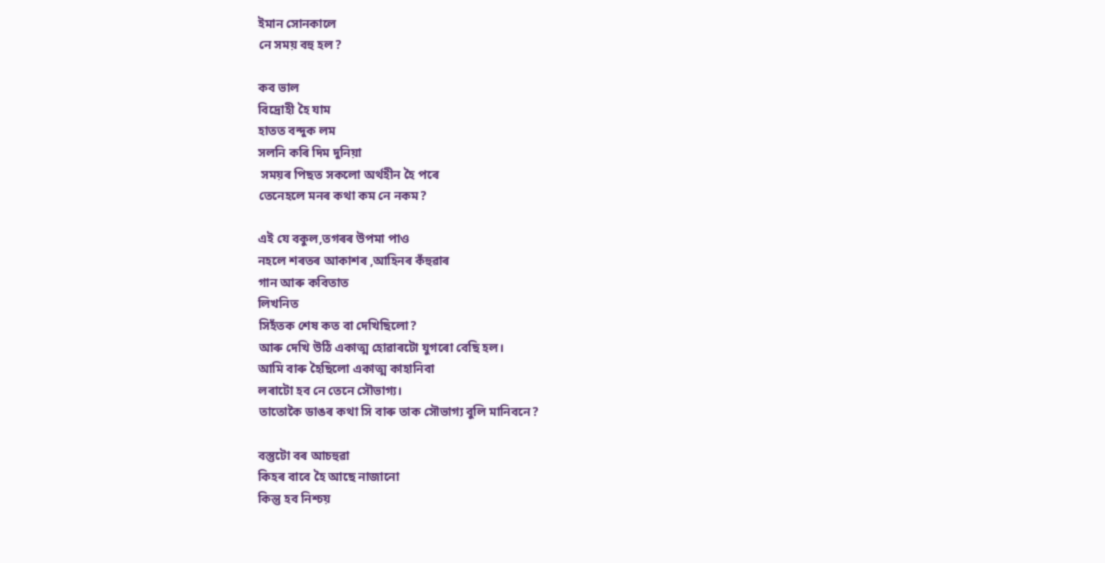ইমান সোনকালে
নে সময় বহু হল?

কব ভাল
বিদ্রোহী হৈ যাম
হাতত বন্দুক লম
সলনি কৰি দিম দুনিয়া
 সময়ৰ পিছত সকলো অর্থহীন হৈ পৰে
তেনেহলে মনৰ কথা কম নে নকম?

এই যে বকুল,তগৰৰ উপমা পাও
নহলে শৰতৰ আকাশৰ ,আহিনৰ কঁহুৱাৰ
গান আৰু কবিতাত
লিখনিত
সিহঁতক শেষ কত বা দেখিছিলো?
আৰু দেখি উঠি একাত্ম হোৱাৰটো যুগৰো বেছি হল।
আমি বাৰু হৈছিলো একাত্ম কাহানিবা
লৰাটো হব নে তেনে সৌভাগ্য।
তাতোকৈ ডাঙৰ কথা সি বাৰু তাক সৌভাগ্য বুলি মানিবনে?

বস্তুটো বৰ আচহুৱা
কিহৰ বাবে হৈ আছে নাজানো
কিন্তু হব নিশ্চয়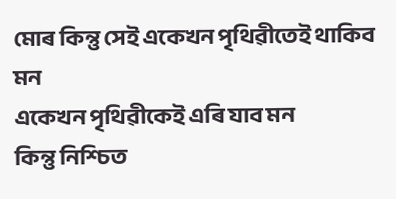মোৰ কিন্তু সেই একেখন পৃথিৱীতেই থাকিব মন
একেখন পৃথিৱীকেই এৰি যাব মন
কিন্তু নিশ্চিত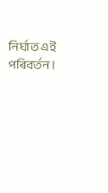নির্ঘাত এই পৰিবর্তন।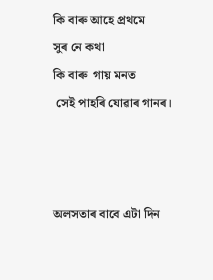কি বাৰু আহে প্রথমে
সুৰ নে কথা
কি বাৰু  গায় মনত
 সেই পাহৰি যোৱাৰ গানৰ।



অলসতাৰ বাবে এটা দিন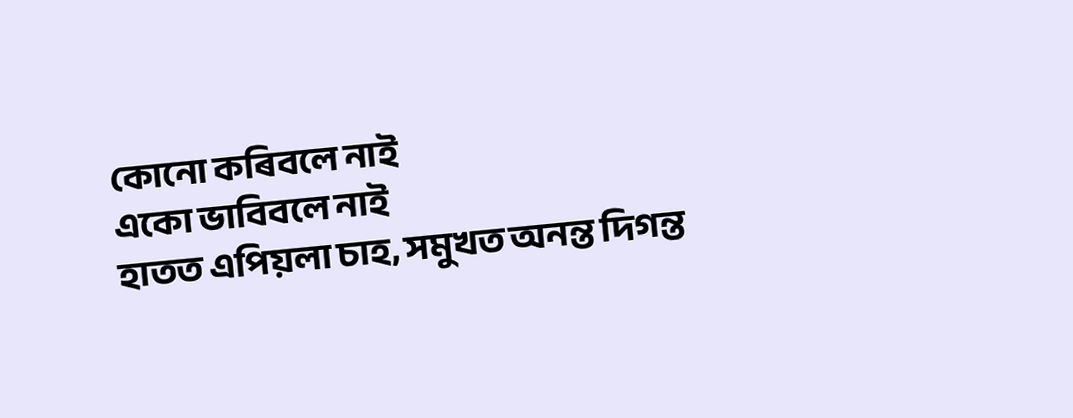কোনো কৰিবলে নাই
একো ভাবিবলে নাই
হাতত এপিয়লা চাহ, সমুখত অনন্ত দিগন্ত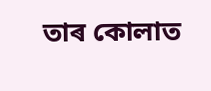তাৰ কোলাত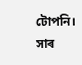টোপনি।
সাৰ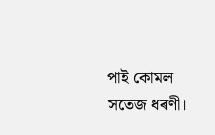পাই কোমল সতেজ ধৰণী।